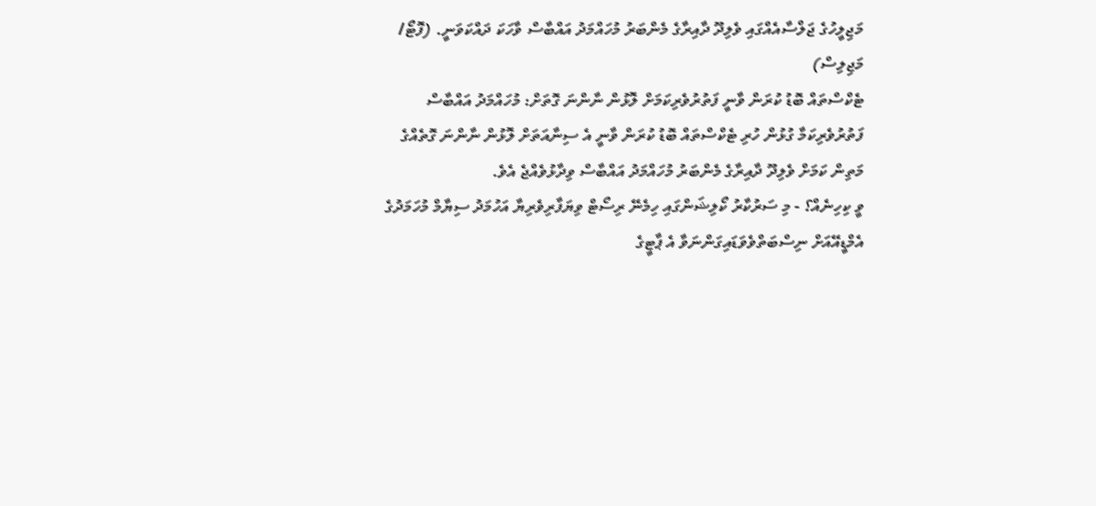މަޖިލީހުގެ ޖަލްސާއެއްގައި ވެލިދޫ ދާއިރާގެ މެންބަރު މުހައްމަދު އައްބާސް ވާހަކަ ދައްކަވަނީ. (ފޮޓޯ/ މަޖިލިސް)
ޓެކްސްތައް ބޮޑު ކުރަން ވާނީ ފަތުރުވެރިކަމަށް ލޮޅުން ނާންނަ ގޮތަށް: މުހައްމަދު އައްބާސް
ފަތުރުވެރިކަމާ ގުޅުން ހުރި ޓެކްސްތައް ބޮޑު ކުރަން ވާނީ އެ ސިނާއަތަށް ލޮޅުން ނާންނަ ގޮތެއްގެ މަތިން ކަމަށް ވެލިދޫ ދާއިރާގެ މެންބަރު މުހައްމަދު އައްބާސް ވިދާޅުވެއްޖެ އެވެ.
ވީ ކިހިނެއް؟ - މި ސަރުކާރު ކޯލިޝަންގައި ހިމެނޭ ރިސޯޓް ވިޔަފާރިވެރިޔާ އަހުމަދު ސިޔާމް މުހަމަދުގެ އެމްޑީއޭއަށް ނިސްބަތްވެވަޑައިގަންނަވާ އެ ޕާޓީގެ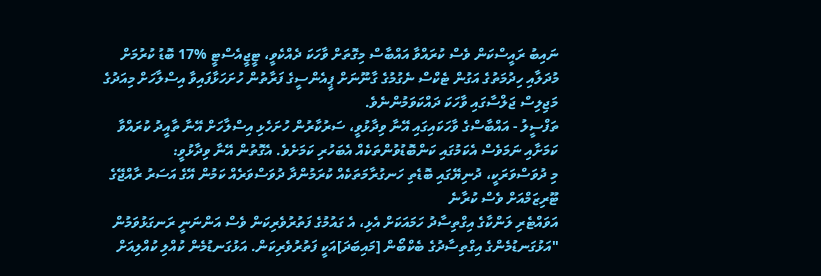ނައިބު ރައީސްކަން ވެސް ކުރައްވާ އައްބާސް މިގޮތަށް ވާހަކަ ދެއްކެވީ، ޓީޖީއެސްޓީ %17 ބޮޑު ކުރުމަށް މުދަލާއި ހިދުމަތުގެ އަގުން ޓެކްސް ނެގުމުގެ ގާނޫނަށް ޕީއެންސީގެ ފަރާތުން ހުށަހަޅާފައިވާ އިސްލާހަށް މިއަދުގެ މަޖިލިސް ޖަލްސާގައި ވާހަކަ ދައްކަވަމުންނެވެ.
ތަފްސީލު - އައްބާސްގެ ވާހަކައިގައި އޭނާ ވިދާޅުވީ، ސަރުކާރުން ހުށަހެޅި އިސްލާހަށް އޭނާ ތާއީދު ކުރައްވާ ކަމަށާއި ނަމަވެސް އެކަމުގައި ކަންބޮޑުވުންތަކެއް އެބަހުރި ކަމަށެވެ. އެގޮތުން އޭނާ ވިދާޅުވީ:
މި ދުވަސްވަރަކީ، ދުނިޔޭގައި ބޮޑެތި ހަނގުރާމަތަކެއް ކުރަމުންދާ ދުވަސްވަރެއް ކަމުން އޭގެ އަސަރު ރާއްޖޭގެ ޓޫރިޒަމްއަށް ވެސް ކުރާނެ
އަވައްޓެރި ލަންކާގެ އިގްތިސާދު ހަމައަކަށް އެޅި، އެ ގައުމުގެ ފަތުރުވެރިކަން ވެސް އަންނަނީ ރަނގަޅުވަމުން
"އަޅުގަނޑުމެންގެ އިގްތިސާދުގެ ބެކްބޯން [މައިބަދަ]އަކީ ފަތުރުވެރިކަން. އަޅުގަނޑުމެން ކުއްލި ކުއްލިއަށް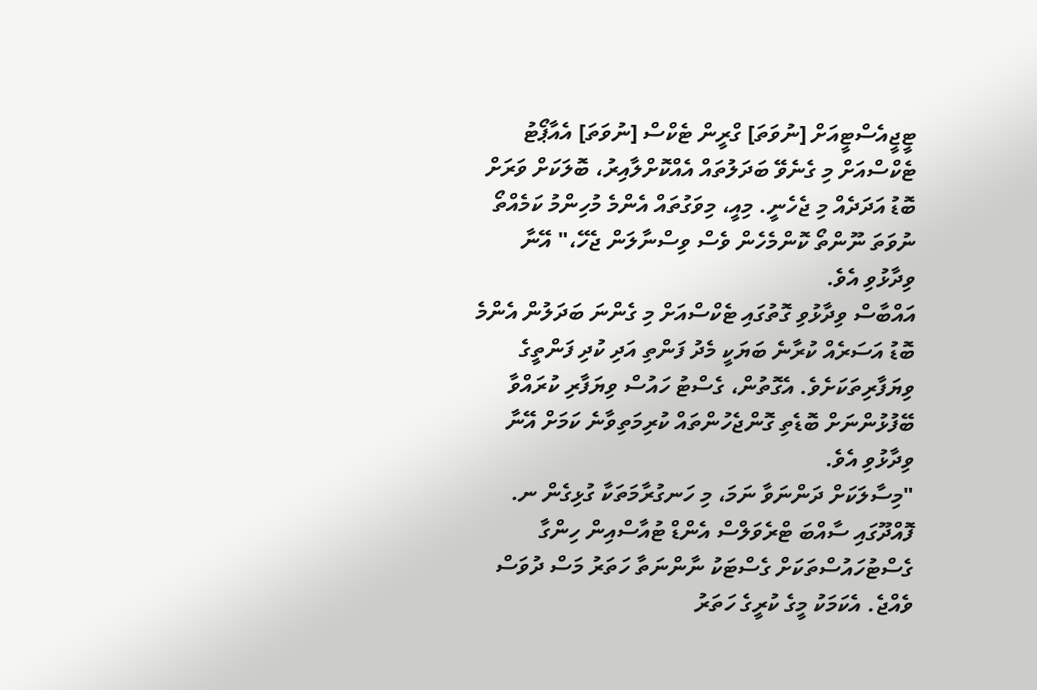ޓީޖީއެސްޓީއަށް [ނުވަތަ] ގްރީން ޓެކްސް [ނުވަތަ] އެއާޕޯޓު ޓެކްސްއަށް މި ގެނެވޭ ބަދަލުތައް އެއްކޮށްލާއިރު، ބޮލަކަށް ވަރަށް ބޮޑު އަދަދެއް މި ޖެހެނީ. މިއީ، މިވަގުތައް އެންމެ މުހިންމު ކަމެއްތޯ ނުވަތަ ނޫންތޯ ކޮންމެހެން ވެސް ވިސްނާލަން ޖެހޭ،" އޭނާ ވިދާޅުވި އެވެ.
އައްބާސް ވިދާޅުވި ގޮތުގައި ޓެކްސްއަށް މި ގެންނަ ބަދަލުން އެންމެ ބޮޑު އަސަރެއް ކުރާނެ ބަޔަކީ މެދު ފަންތި އަދި ކުދި ފަންތީގެ ވިޔަފާރިތަކަށެވެ. އެގޮތުން، ގެސްޓު ހައުސް ވިޔަފާރި ކުރައްވާ ބޭފުޅުންނަށް ބޮޑެތި ގޮންޖެހުންތައް ކުރިމަތިވާނެ ކަމަށް އޭނާ ވިދާޅުވި އެވެ.
"މިސާލަކަށް ދަންނަވާ ނަމަ، މި ހަނގުރާމަތަކާ ގުޅިގެން ނ. ފޮއްދޫގައި ސާއްބަ ޓްރެވަލްސް އެންޑް ޓުއާސްއިން ހިންގާ ގެސްޓުހައުސްތަކަށް ގެސްޓަކު ނާންނަތާ ހަތަރު މަސް ދުވަސް ވެއްޖެ. އެކަމަކު މީގެ ކުރީގެ ހަތަރު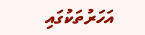އަހަރުތަކުގައި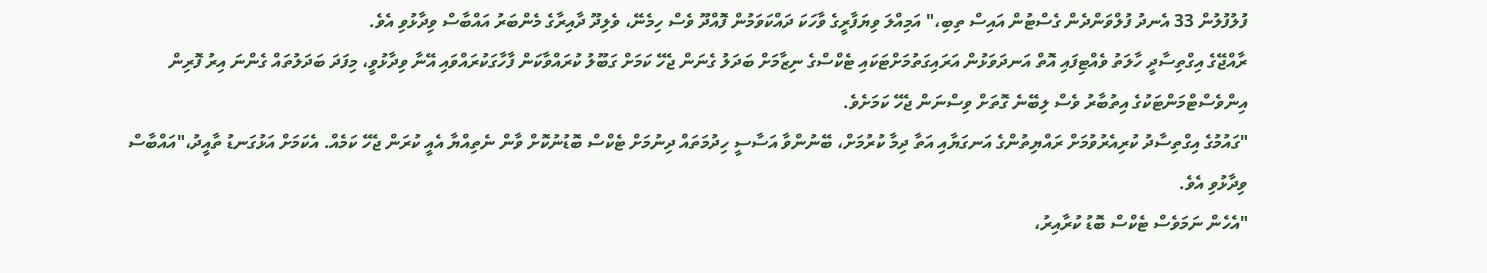ފުލުފުލުން 33 އެނދު ފުލްވަންދެން ގެސްޓުން އައިސް ތިބި،" އަމިއްލަ ވިޔަފާރީގެ ވާހަކަ ދައްކަވަމުން ފޮއްދޫ ވެސް ހިމެނޭ، ވެލިދޫ ދާއިރާގެ މެންބަރު އައްބާސް ވިދާޅުވި އެވެ.
ރާއްޖޭގެ އިގްތިސާދީ ހާލަތު ވެއްޓިފައި އޮތް އަނދަވަޅުން އަރައިގަތުމަށްޓަކައި ޓެކްސްގެ ނިޒާމަށް ބަދަލު ގެނަން ޖެހޭ ކަމަށް ގަބޫލު ކުރައްވާކަން ފާހާގަކުރައްވައި އޭނާ ވިދާޅުވީ، މިފަދަ ބަދަލުތައް ގެންނަ އިރު ފޮރިން އިންވެސްޓްމަންޓަކުގެ އިތުބާރު ވެސް ލިބޭނެ ގޮތަށް ވިސްނަން ޖެހޭ ކަމަށެވެ.
"ގައުމުގެ އިގްތިސާދު ކުރިއެރުވުމަށް ރައްޔިތުންގެ އަނގަޔާއި އަތާ ދިމާ ކުރުމަށް، ބޭނުންވާ އަސާސީ ހިދުމަތައް ދިނުމަށް ޓެކްސް ބޮޑުނުކޮށް ވާން ނެތިއްޔާ އެއީ ކުރަން ޖެހޭ ކަމެއް. އެކަމަށް އަޅުގަނޑު ތާއީދު،"އައްބާސް ވިދާޅުވި އެވެ.
"އެހެން ނަމަވެސް ޓެކްސް ބޮޑު ކުރާއިރު،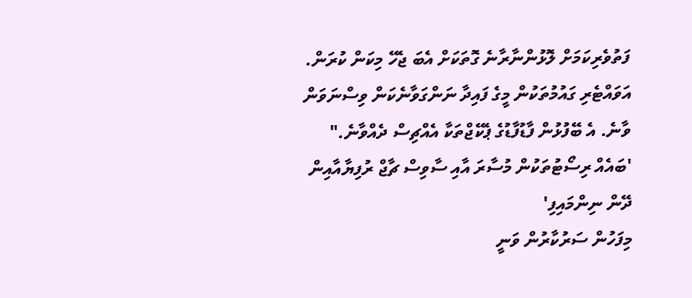ފަތުވެރިކަމަށް ލޮޅުންނާރާނެ ގޮތަކަށް އެބަ ޖެހޭ މިކަން ކުރަން. އަވައްޓެރި ގައުމުތަކުން މީގެ ފައިދާ ނަންގަވާނެކަން ވިސްނަވަން ވާނެ. އެ ބޭފުޅުން ފާޑުފާޑުގެ ޕެކޭޖްތަކާ އެއްޗިސް ދެއްވާނެ."
'ބައެއް ރިސޯޓުތަކުން މުސާރަ އާއި ސާވިސް ޗާޖް ރުފިޔާއާއިން ދޭން ނިންމައިފި'
މިފަހުން ސަރުކާރުން ވަނީ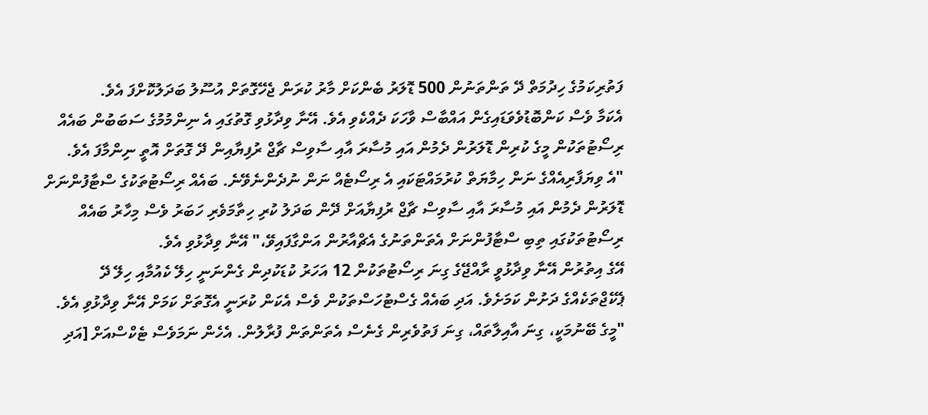ފަތުރިކަމުގެ ހިދުމަތް ދޭ ތަންތަނުން 500 ޑޮލަރު ބެންކަށް މާރު ކުރަން ޖެހޭގޮތަށް އުސޫލު ބަދަލުކޮށްފަ އެވެ.
އެކަމާ ވެސް ކަންބޮޑުވެވަޑައިގެން އައްބާސް ވާހަކަ ދެއްކެވި އެވެ. އޭނާ ވިދާޅުވި ގޮތުގައި އެ ނިންމުމުގެ ސަބަބުން ބައެއް ރިސޯޓުތަކުން މީގެ ކުރިން ޑޮލަރުން ދެމުން އައި މުސާރަ އާއި ސާވިސް ޗާޖް ރުފިޔާއިން ދޭ ގޮތަށް އޮތީ ނިންމާފަ އެވެ.
"އެ ވިޔަފާރިއެއްގެ ނަން ހިމާޔަތް ކުރުމައްޓަކައި އެ ރިސޯޓެއް ނަން ނުދެންނެވޭނެ. ބައެއް ރިސޯޓުތަކުގެ ސްޓާފުންނަށް ޑޮލަރުން ދެމުން އައި މުސާރަ އާއި ސާވިސް ޗާޖް ރުފިޔާއަށް ދޭން ބަދަލު ކުރި ހިތާމަވެރި ހަބަރު ވެސް މިހާރު ބައެއް ރިސޯޓުތަކުގައި ތިބި ސްޓާފުންނަށް އެތަންތަނުގެ އެޗްއާރުން އަންގާފައިވޭ،" އޭނާ ވިދާޅުވި އެވެ.
އޭގެ އިތުރުން އޭނާ ވިދާޅުވީ ރާއްޖޭގެ ގިނަ ރިސޯޓުތަކުން 12 އަހަރު ކުޑަކުދިން ގެންނަނީ ހިލޭ ކެއުމާއި ހިލޭ ދޭ ޕެކޭޖްތަކެއްގެ ދަށުން ކަމަށެވެ. އަދި ބައެއް ގެސްޓުހަސްތަކުން ވެސް އެކަން ކުރަނީ އެގޮތަށް ކަމަށް އޭނާ ވިދާޅުވި އެވެ.
"މީގެ ބޭނުމަކީ، ގިނަ އާއިލާތައް، ގިނަ ފަތުވެރިން ގެނެސް އެތަންތަން ފުރާލުން. އެހެން ނަމަވެސް ޓެކްސްއަށް [އަދި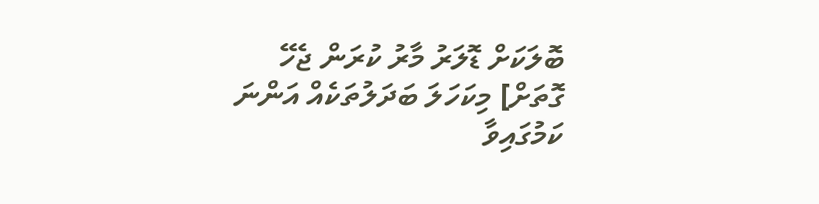ބޮލަކަށް ޑޮލަރު މާރު ކުރަން ޖެހޭ ގޮތަށް] މިކަހަލަ ބަދަލުތަކެއް އަންނަ ކަމުގައިވާ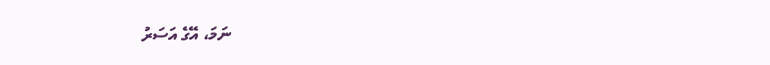ނަމަ، އޭގެ އަސަރު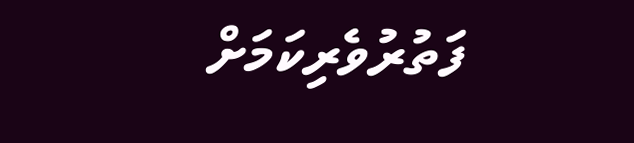ފަތުރުވެރިކަމަށް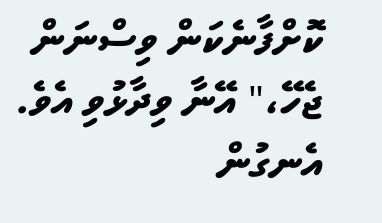ކޮށްފާނެކަން ވިސްނަން ޖެހޭ،" އޭނާ ވިދާޅުވި އެވެ.
އެނގުން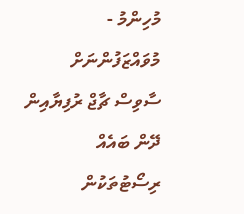މުހިންމު - މުވައްޒަފުންނަށް ސާވިސް ޗާޖް ރުފިޔާއިން ދޭން ބައެއް ރިސޯޓުތަކުން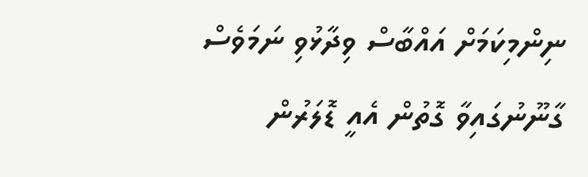ނިންމިކަމަށް އައްބާސް ވިދާޅުވި ނަމަވެސް ގާނޫނުގައިވާ ގޮތުން އެއީ ޑޮލަރުން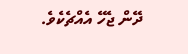ދޭން ޖެހޭ އެއްޗެކެވެ.